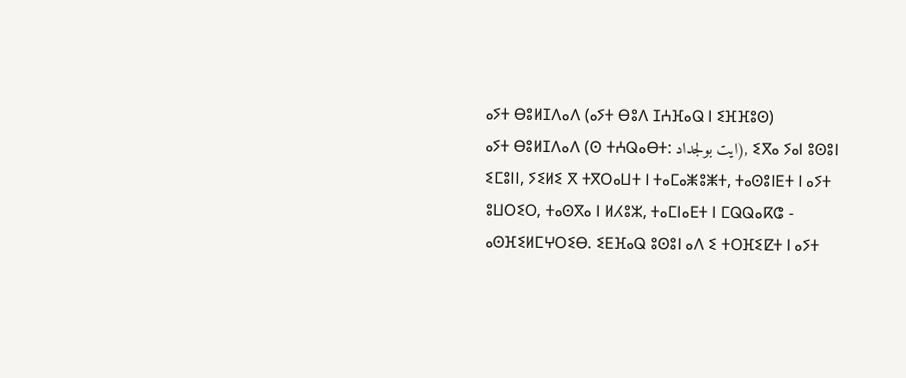ⴰⵢⵜ ⴱⵓⵍⵊⴷⴰⴷ (ⴰⵢⵜ ⴱⵓⴷ ⵊⵄⴼⴰⵕ ⵏ ⵉⴼⴼⵓⵙ)
ⴰⵢⵜ ⴱⵓⵍⵊⴷⴰⴷ (ⵙ ⵜⵄⵕⴰⴱⵜ: ايت بولجداد), ⵉⴳⴰ ⵢⴰⵏ ⵓⵙⵓⵏ ⵉⵎⵓⵏⵏ, ⵢⵉⵍⵉ ⴳ ⵜⴳⵔⴰⵡⵜ ⵏ ⵜⴰⵎⴰⵥⵓⵥⵜ, ⵜⴰⵙⵓⵏⴹⵜ ⵏ ⴰⵢⵜ ⵓⵡⵔⵉⵔ, ⵜⴰⵙⴳⴰ ⵏ ⵍⵃⵓⵣ, ⵜⴰⵎⵏⴰⴹⵜ ⵏ ⵎⵕⵕⴰⴽⵛ - ⴰⵙⴼⵉⵍⵎⵖⵔⵉⴱ. ⵉⴹⴼⴰⵕ ⵓⵙⵓⵏ ⴰⴷ ⵉ ⵜⵔⴼⵉⵇⵜ ⵏ ⴰⵢⵜ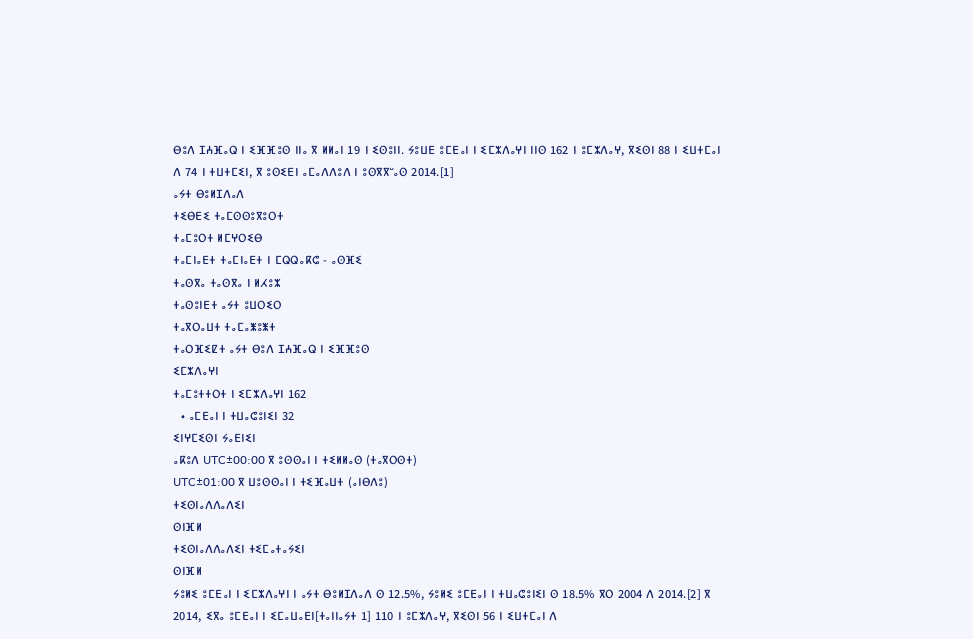ⴱⵓⴷ ⵊⵄⴼⴰⵕ ⵏ ⵉⴼⴼⵓⵙ ⵏⵏⴰ ⴳ ⵍⵍⴰⵏ 19 ⵏ ⵉⵙⵓⵏⵏ. ⵢⵓⵡⴹ ⵓⵎⴹⴰⵏ ⵏ ⵉⵎⵣⴷⴰⵖⵏ ⵏⵏⵙ 162 ⵏ ⵓⵎⵣⴷⴰⵖ, ⴳⵉⵙⵏ 88 ⵏ ⵉⵡⵜⵎⴰⵏ ⴷ 74 ⵏ ⵜⵡⵜⵎⵉⵏ, ⴳ ⵓⵙⵉⴹⵏ ⴰⵎⴰⴷⴷⵓⴷ ⵏ ⵓⵙⴳⴳⵯⴰⵙ 2014.[1]
ⴰⵢⵜ ⴱⵓⵍⵊⴷⴰⴷ
ⵜⵉⴱⴹⵉ ⵜⴰⵎⵙⵙⵓⴳⵓⵔⵜ
ⵜⴰⵎⵓⵔⵜ ⵍⵎⵖⵔⵉⴱ
ⵜⴰⵎⵏⴰⴹⵜ ⵜⴰⵎⵏⴰⴹⵜ ⵏ ⵎⵕⵕⴰⴽⵛ - ⴰⵙⴼⵉ
ⵜⴰⵙⴳⴰ ⵜⴰⵙⴳⴰ ⵏ ⵍⵃⵓⵣ
ⵜⴰⵙⵓⵏⴹⵜ ⴰⵢⵜ ⵓⵡⵔⵉⵔ
ⵜⴰⴳⵔⴰⵡⵜ ⵜⴰⵎⴰⵥⵓⵥⵜ
ⵜⴰⵔⴼⵉⵇⵜ ⴰⵢⵜ ⴱⵓⴷ ⵊⵄⴼⴰⵕ ⵏ ⵉⴼⴼⵓⵙ
ⵉⵎⵣⴷⴰⵖⵏ
ⵜⴰⵎⵓⵜⵜⵔⵜ ⵏ ⵉⵎⵣⴷⴰⵖⵏ 162
  • ⴰⵎⴹⴰⵏ ⵏ ⵜⵡⴰⵛⵓⵏⵉⵏ 32
ⵉⵏⵖⵎⵉⵙⵏ ⵢⴰⴹⵏⵉⵏ
ⴰⴽⵓⴷ UTC±00:00 ⴳ ⵓⵙⵙⴰⵏ ⵏ ⵜⵉⵍⵍⴰⵙ (ⵜⴰⴳⵔⵙⵜ)
UTC±01:00 ⴳ ⵡⵓⵙⵙⴰⵏ ⵏ ⵜⵉⴼⴰⵡⵜ (ⴰⵏⴱⴷⵓ)
ⵜⵉⵙⵏⴰⴷⴷⴰⴷⵉⵏ
ⵙⵏⴼⵍ
ⵜⵉⵙⵏⴰⴷⴷⴰⴷⵉⵏ ⵜⵉⵎⴰⵜⴰⵢⵉⵏ
ⵙⵏⴼⵍ
ⵢⵓⵍⵉ ⵓⵎⴹⴰⵏ ⵏ ⵉⵎⵣⴷⴰⵖⵏ ⵏ ⴰⵢⵜ ⴱⵓⵍⵊⴷⴰⴷ ⵙ 12.5%, ⵢⵓⵍⵉ ⵓⵎⴹⴰⵏ ⵏ ⵜⵡⴰⵛⵓⵏⵉⵏ ⵙ 18.5% ⴳⵔ 2004 ⴷ 2014.[2] ⴳ 2014, ⵉⴳⴰ ⵓⵎⴹⴰⵏ ⵏ ⵉⵎⴰⵡⴰⴹⵏ[ⵜⴰⵏⵏⴰⵢⵜ 1] 110 ⵏ ⵓⵎⵣⴷⴰⵖ, ⴳⵉⵙⵏ 56 ⵏ ⵉⵡⵜⵎⴰⵏ ⴷ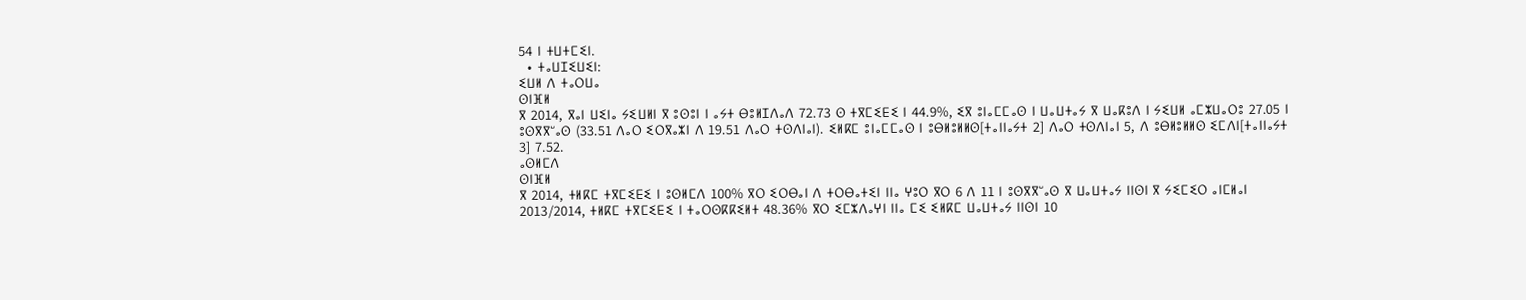54 ⵏ ⵜⵡⵜⵎⵉⵏ.
  • ⵜⴰⵡⵊⵉⵡⵉⵏ:
ⵉⵡⵍ ⴷ ⵜⴰⵔⵡⴰ
ⵙⵏⴼⵍ
ⴳ 2014, ⴳⴰⵏ ⵡⵉⵏⴰ ⵢⵉⵡⵍⵏ ⴳ ⵓⵙⵓⵏ ⵏ ⴰⵢⵜ ⴱⵓⵍⵊⴷⴰⴷ 72.73 ⵙ ⵜⴳⵎⵉⴹⵉ ⵏ 44.9%, ⵉⴳ ⵓⵏⴰⵎⵎⴰⵙ ⵏ ⵡⴰⵡⵜⴰⵢ ⴳ ⵡⴰⴽⵓⴷ ⵏ ⵢⵉⵡⵍ ⴰⵎⵣⵡⴰⵔⵓ 27.05 ⵏ ⵓⵙⴳⴳⵯⴰⵙ (33.51 ⴷⴰⵔ ⵉⵔⴳⴰⵣⵏ ⴷ 19.51 ⴷⴰⵔ ⵜⵙⴷⵏⴰⵏ). ⵉⵍⴽⵎ ⵓⵏⴰⵎⵎⴰⵙ ⵏ ⵓⴱⵍⵓⵍⵍⵙ[ⵜⴰⵏⵏⴰⵢⵜ 2] ⴷⴰⵔ ⵜⵙⴷⵏⴰⵏ 5, ⴷ ⵓⴱⵍⵓⵍⵍⵙ ⵉⵎⴷⵏ[ⵜⴰⵏⵏⴰⵢⵜ 3] 7.52.
ⴰⵙⵍⵎⴷ
ⵙⵏⴼⵍ
ⴳ 2014, ⵜⵍⴽⵎ ⵜⴳⵎⵉⴹⵉ ⵏ ⵓⵙⵍⵎⴷ 100% ⴳⵔ ⵉⵔⴱⴰⵏ ⴷ ⵜⵔⴱⴰⵜⵉⵏ ⵏⵏⴰ ⵖⵓⵔ ⴳⵔ 6 ⴷ 11 ⵏ ⵓⵙⴳⴳⵯⴰⵙ ⴳ ⵡⴰⵡⵜⴰⵢ ⵏⵏⵙⵏ ⴳ ⵢⵉⵎⵉⵔ ⴰⵏⵎⵍⴰⵏ 2013/2014, ⵜⵍⴽⵎ ⵜⴳⵎⵉⴹⵉ ⵏ ⵜⴰⵔⵙⴽⴽⵉⵍⵜ 48.36% ⴳⵔ ⵉⵎⵣⴷⴰⵖⵏ ⵏⵏⴰ ⵎⵉ ⵉⵍⴽⵎ ⵡⴰⵡⵜⴰⵢ ⵏⵏⵙⵏ 10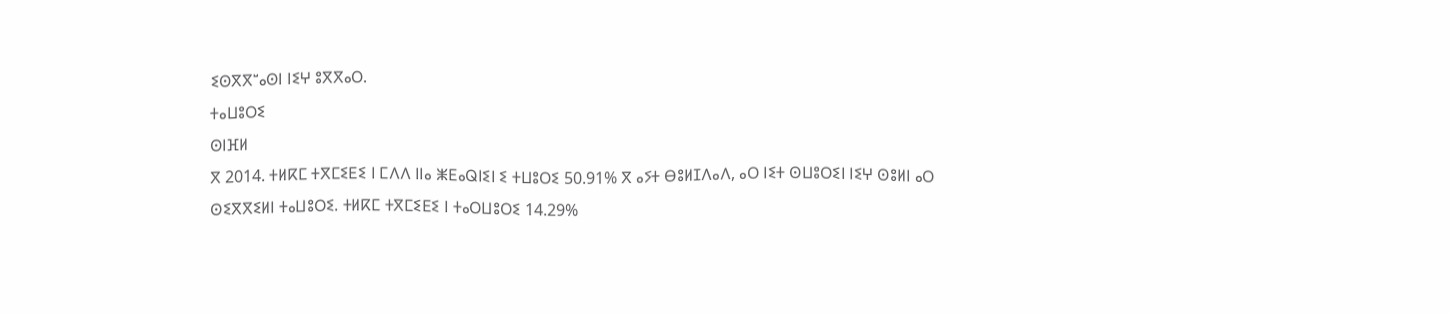ⵉⵙⴳⴳⵯⴰⵙⵏ ⵏⵉⵖ ⵓⴳⴳⴰⵔ.
ⵜⴰⵡⵓⵔⵉ
ⵙⵏⴼⵍ
ⴳ 2014. ⵜⵍⴽⵎ ⵜⴳⵎⵉⴹⵉ ⵏ ⵎⴷⴷ ⵏⵏⴰ ⵥⴹⴰⵕⵏⵉⵏ ⵉ ⵜⵡⵓⵔⵉ 50.91% ⴳ ⴰⵢⵜ ⴱⵓⵍⵊⴷⴰⴷ, ⴰⵔ ⵏⵉⵜ ⵙⵡⵓⵔⵉⵏ ⵏⵉⵖ ⵙⵓⵍⵏ ⴰⵔ ⵙⵉⴳⴳⵉⵍⵏ ⵜⴰⵡⵓⵔⵉ. ⵜⵍⴽⵎ ⵜⴳⵎⵉⴹⵉ ⵏ ⵜⴰⵔⵡⵓⵔⵉ 14.29%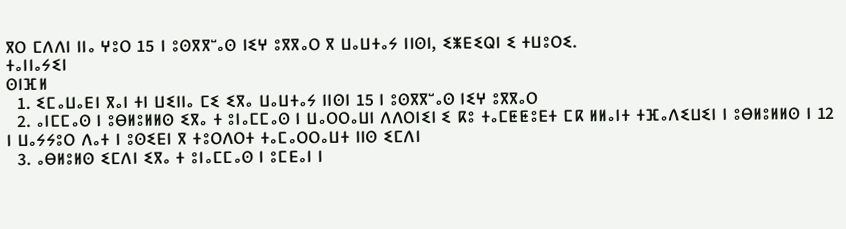ⴳⵔ ⵎⴷⴷⵏ ⵏⵏⴰ ⵖⵓⵔ 15 ⵏ ⵓⵙⴳⴳⵯⴰⵙ ⵏⵉⵖ ⵓⴳⴳⴰⵔ ⴳ ⵡⴰⵡⵜⴰⵢ ⵏⵏⵙⵏ, ⵉⵥⴹⵉⵕⵏ ⵉ ⵜⵡⵓⵔⵉ.
ⵜⴰⵏⵏⴰⵢⵉⵏ
ⵙⵏⴼⵍ
  1. ⵉⵎⴰⵡⴰⴹⵏ ⴳⴰⵏ ⵜⵏ ⵡⵉⵏⵏⴰ ⵎⵉ ⵉⴳⴰ ⵡⴰⵡⵜⴰⵢ ⵏⵏⵙⵏ 15 ⵏ ⵓⵙⴳⴳⵯⴰⵙ ⵏⵉⵖ ⵓⴳⴳⴰⵔ
  2. ⴰⵏⵎⵎⴰⵙ ⵏ ⵓⴱⵍⵓⵍⵍⵙ ⵉⴳⴰ ⵜ ⵓⵏⴰⵎⵎⴰⵙ ⵏ ⵡⴰⵔⵔⴰⵡⵏ ⴷⴷⵔⵏⵉⵏ ⵉ ⴽⵓ ⵜⴰⵎⵟⵟⵓⴹⵜ ⵎⴽ ⵍⵍⴰⵏⵜ ⵜⴼⴰⴷⵉⵡⵉⵏ ⵏ ⵓⴱⵍⵓⵍⵍⵙ ⵏ 12 ⵏ ⵡⴰⵢⵢⵓⵔ ⴷⴰⵜ ⵏ ⵓⵙⵉⴹⵏ ⴳ ⵜⵓⵔⴷⵔⵜ ⵜⴰⵎⴰⵔⵔⴰⵡⵜ ⵏⵏⵙ ⵉⵎⴷⵏ
  3. ⴰⴱⵍⵓⵍⵙ ⵉⵎⴷⵏ ⵉⴳⴰ ⵜ ⵓⵏⴰⵎⵎⴰⵙ ⵏ ⵓⵎⴹⴰⵏ ⵏ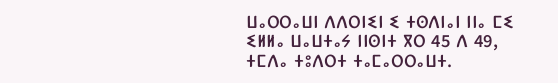ⵡⴰⵔⵔⴰⵡⵏ ⴷⴷⵔⵏⵉⵏ ⵉ ⵜⵙⴷⵏⴰⵏ ⵏⵏⴰ ⵎⵉ ⵉⵍⵍⴰ ⵡⴰⵡⵜⴰⵢ ⵏⵏⵙⵏⵜ ⴳⵔ 45 ⴷ 49, ⵜⵎⴷⴰ ⵜⵓⴷⵔⵜ ⵜⴰⵎⴰⵔⵔⴰⵡⵜ.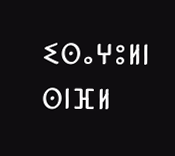ⵉⵙⴰⵖⵓⵍⵏ
ⵙⵏⴼⵍ